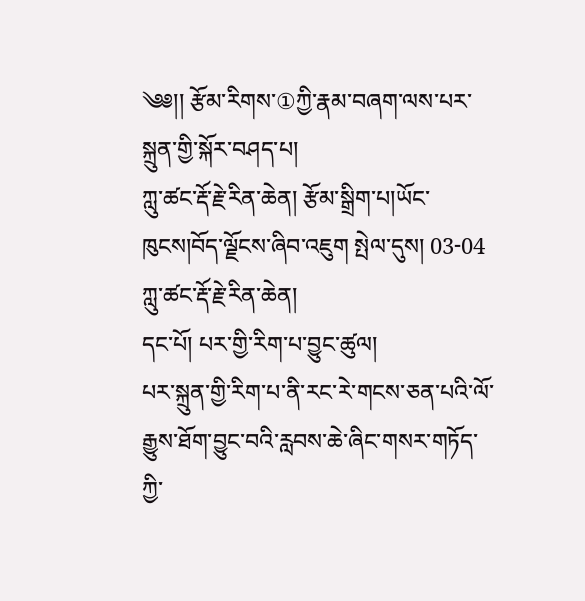༄༅།། རྩོམ་རིགས་①ཀྱི་རྣམ་བཞག་ལས་པར་སྐྲུན་གྱི་སྐོར་བཤད་པ།
ཀླུ་ཚང་རྡོ་རྗེ་རིན་ཆེན། རྩོམ་སྒྲིག་པ།ཡོང་ཁུངས།བོད་ལྗོངས་ཞིབ་འཇུག སྤེལ་དུས། 03-04
ཀླུ་ཚང་རྡོ་རྗེ་རིན་ཆེན།
དང་པོ། པར་གྱི་རིག་པ་བྱུང་ཚུལ།
པར་སྐྲུན་གྱི་རིག་པ་ནི་རང་རེ་གངས་ཅན་པའི་ལོ་རྒྱུས་ཐོག་བྱུང་བའི་རླབས་ཆེ་ཞིང་གསར་གཏོད་ཀྱི་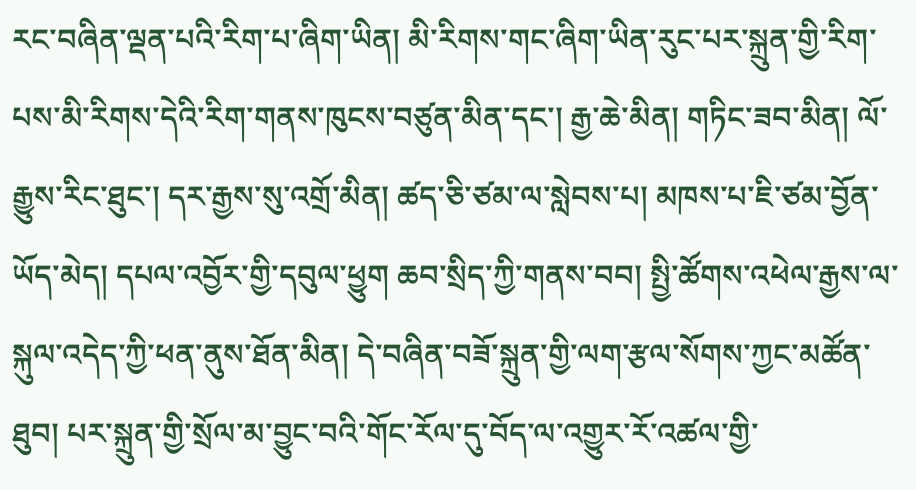རང་བཞིན་ལྡན་པའི་རིག་པ་ཞིག་ཡིན། མི་རིགས་གང་ཞིག་ཡིན་རུང་པར་སྐྲུན་གྱི་རིག་པས་མི་རིགས་དེའི་རིག་གནས་ཁུངས་བཙུན་མིན་དང་། རྒྱ་ཆེ་མིན། གཏིང་ཟབ་མིན། ལོ་རྒྱུས་རིང་ཐུང་། དར་རྒྱས་སུ་འགྲོ་མིན། ཚད་ཅི་ཙམ་ལ་སླེབས་པ། མཁས་པ་ཇི་ཙམ་བྱོན་ཡོད་མེད། དཔལ་འབྱོར་གྱི་དབུལ་ཕྱུག ཆབ་སྲིད་ཀྱི་གནས་བབ། སྤྱི་ཚོགས་འཕེལ་རྒྱས་ལ་སྐུལ་འདེད་ཀྱི་ཕན་ནུས་ཐོན་མིན། དེ་བཞིན་བཟོ་སྐྲུན་གྱི་ལག་རྩལ་སོགས་ཀྱང་མཚོན་ཐུབ། པར་སྐྲུན་གྱི་སྲོལ་མ་བྱུང་བའི་གོང་རོལ་དུ་བོད་ལ་འགྱུར་རོ་འཚལ་གྱི་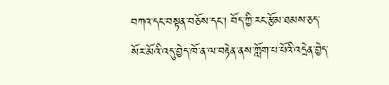བཀའ་དང་བསྟན་བཅོས་དང་། བོད་ཀྱི་རང་རྩོམ་ཐམས་ཅད་སོར་མོའི་འདུ་བྱེད་ཁོ་ན་ལ་བརྟེན་ནས་ཀློག་པ་པོའི་འདྲེན་བྱེད་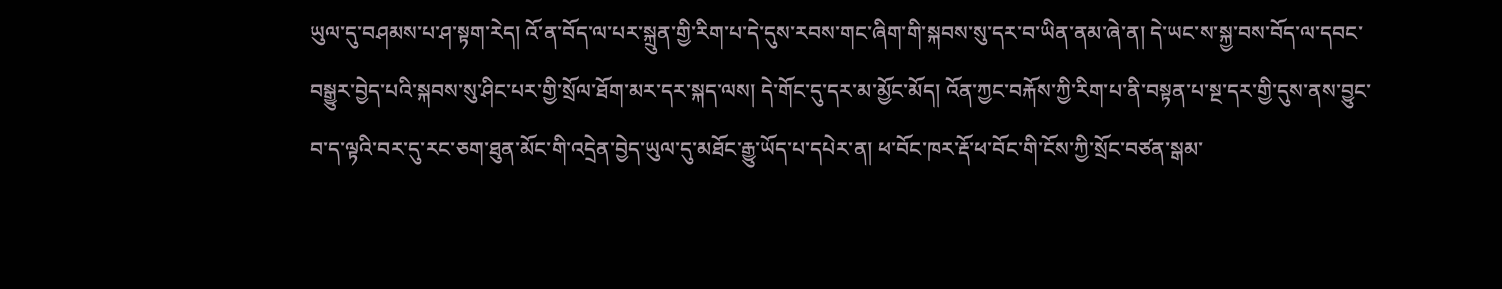ཡུལ་དུ་བཤམས་པ་ཤ་སྟག་རེད། འོ་ན་བོད་ལ་པར་སྐྲུན་གྱི་རིག་པ་དེ་དུས་རབས་གང་ཞིག་གི་སྐབས་སུ་དར་བ་ཡིན་ནམ་ཞེ་ན། དེ་ཡང་ས་སྐྱ་བས་བོད་ལ་དབང་བསྒྱུར་བྱེད་པའི་སྐབས་སུ་ཤིང་པར་གྱི་སྲོལ་ཐོག་མར་དར་སྐད་ལས། དེ་གོང་དུ་དར་མ་མྱོང་མོད། འོན་ཀྱང་བརྐོས་ཀྱི་རིག་པ་ནི་བསྟན་པ་སྔ་དར་གྱི་དུས་ནས་བྱུང་བ་ད་ལྟའི་བར་དུ་རང་ཅག་ཐུན་མོང་གི་འདྲེན་བྱེད་ཡུལ་དུ་མཐོང་རྒྱུ་ཡོད་པ་དཔེར་ན། ཕ་བོང་ཁར་རྡོ་ཕ་བོང་གི་ངོས་ཀྱི་སྲོང་བཙན་སྒམ་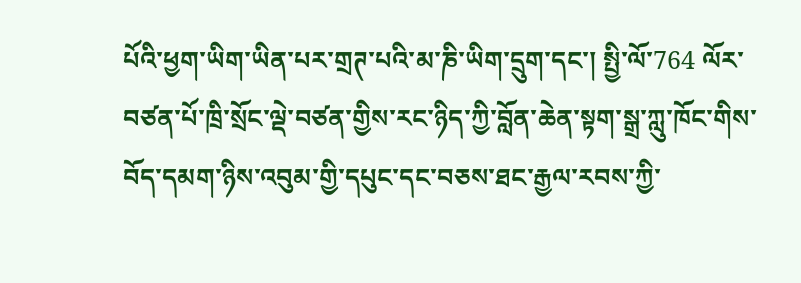པོའི་ཕྱག་ཡིག་ཡིན་པར་གྲཊ་པའི་མ་ཎི་ཡིག་དྲུག་དང་། སྤྱི་ལོ་764 ལོར་བཙན་པོ་ཁྲི་སྲོང་ལྡེ་བཙན་གྱིས་རང་ཉིད་ཀྱི་བློན་ཆེན་སྟག་སྒྲ་ཀླུ་ཁོང་གིས་བོད་དམག་ཉིས་འབུམ་གྱི་དཔུང་དང་བཅས་ཐང་རྒྱལ་རབས་ཀྱི་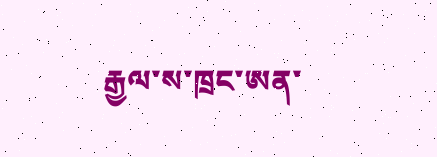རྒྱལ་ས་ཁྲང་ཨན་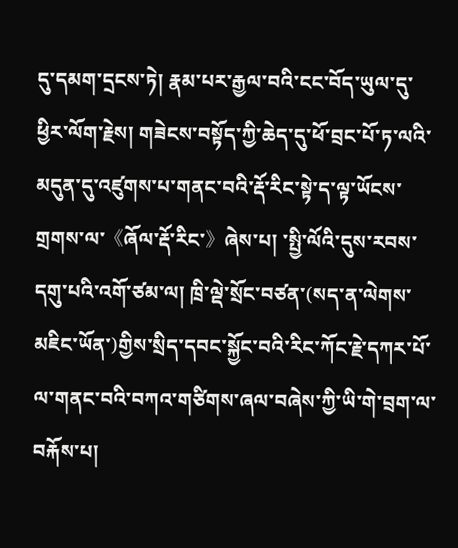དུ་དམག་དྲངས་ཏེ། རྣམ་པར་རྒྱལ་བའི་ངང་བོད་ཡུལ་དུ་ཕྱིར་ལོག་རྗེས། གཟེངས་བསྟོད་ཀྱི་ཆེད་དུ་ཕོ་བྲང་པོ་ཏ་ལའི་མདུན་དུ་འཛུགས་པ་གནང་བའི་རྡོ་རིང་སྟེ་ད་ལྟ་ཡོངས་གྲགས་ལ་《ཞོལ་རྡོ་རིང་》ཞེས་པ། ་སྤྱི་ལོའི་དུས་རབས་དགུ་པའི་འགོ་ཙམ་ལ། ཁྲི་ལྡེ་སྲོང་བཙན་(སད་ན་ལེགས་མཇིང་ཡོན་)གྱིས་སྲིད་དབང་སྐྱོང་བའི་རིང་ཀོང་རྗེ་དཀར་པོ་ལ་གནང་བའི་བཀའ་གཙིགས་ཞལ་བཞེས་ཀྱི་ཡི་གེ་བྲག་ལ་བརྐོས་པ།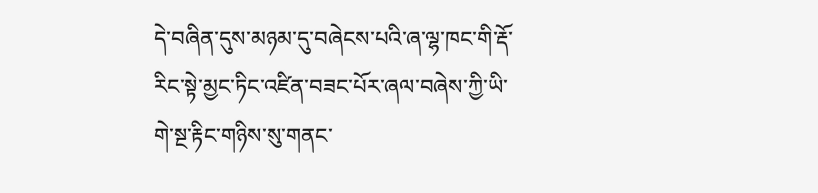དེ་བཞིན་དུས་མཉམ་དུ་བཞེངས་པའི་ཞ་ལྷ་ཁང་གི་རྡོ་རིང་སྟེ་མྱང་ཏིང་འཛིན་བཟང་པོར་ཞལ་བཞེས་ཀྱི་ཡི་གེ་སྔ་རྟིང་གཉིས་སུ་གནང་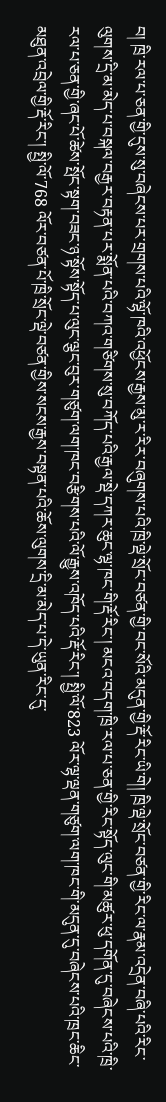བ། ཁྲི་རལ་པ་ཅན་གྱི་དུས་སུ་བཞེངས་པར་གྲགས་པའི་ལྷོ་ཁའི་འཕྱོངས་རྒྱས་མུ་ར་རིར་བཞུགས་པའི་ཁྲི་ལྡེ་སྲོང་བཙན་གྱི་བང་སོའི་མདུན་གྱི་རྡོ་རིང་ཡི་གེ། ཁྲི་ལྡེ་སྲོང་བཙན་གྱི་རིང་ལ་རྣམ་འདྲེན་བཞི་པའི་རིང་ལུགས་དྲི་མ་མེད་པ་བསྐལ་བརྒྱར་བརྟན་པར་སྨོན་པའི་བཀའ་གཙིགས་སུ་བཀོད་པའི་རྒྱལ་སྡེ་དཀར་ཆུང་ལྷ་ཁང་གི་རྡོ་རིང་། མངའ་བདག་ཁྲི་རལ་པ་ཅན་གྱི་རིང་སྟོད་ལུང་གི་མཚུར་ཕུ་དགོན་དུ་བཞེངས་པའི་ཁྲི་རལ་པ་ཅན་གྱི་ཞང་པོ་ཚེས་སྤོང་སྟག་བཟང་ཉ་སྟོས་སྟོད་པ་ལུང་ལྕང་བུར་གཙུག་ལག་ཁང་བརྩིགས་པའི་ལོ་རྒྱུས་འཁོད་པའི་རྡོ་རིང་། སྤྱི་ལོ་823 ལོར་ལྷ་ལྡན་གཙུག་ལག་ཁང་གི་མདུན་དུ་བཞེངས་པའི་ཁྲང་ཆིང་མཐུན་འབྲེལ་གྱི་རྡོ་རིང་། སྤྱི་ལོ་768 ལོར་བཙན་པོ་ཁྲི་སྲོང་ལྡེ་བཙན་གྱིས་སངས་རྒྱས་བསྟན་པའི་ཆོས་ལུགས་དྲི་མ་མེད་པ་དེ་ཡུན་རིང་དུ་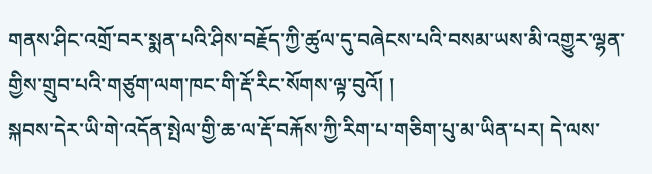གནས་ཤིང་འགྲོ་བར་སྨན་པའི་ཤིས་བརྗོད་ཀྱི་ཚུལ་དུ་བཞེངས་པའི་བསམ་ཡས་མི་འགྱུར་ལྷན་གྱིས་གྲུབ་པའི་གཙུག་ལག་ཁང་གི་རྡོ་རིང་སོགས་ལྟ་བུའོ། །
སྐབས་དེར་ཡི་གེ་འདོན་སྤེལ་གྱི་ཆ་ལ་རྡོ་བརྐོས་ཀྱི་རིག་པ་གཅིག་པུ་མ་ཡིན་པར། དེ་ལས་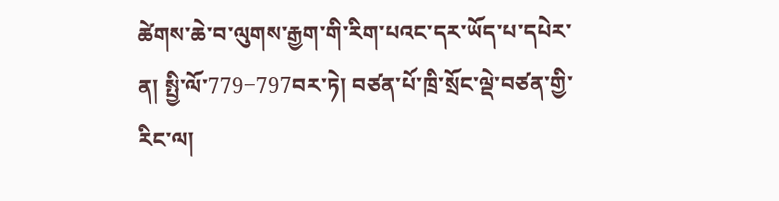ཚེགས་ཆེ་བ་ལུགས་རྒྱག་གི་རིག་པའང་དར་ཡོད་པ་དཔེར་ན། སྤྱི་ལོ་779‒797བར་ཏེ། བཙན་པོ་ཁྲི་སྲོང་ལྡེ་བཙན་གྱི་རིང་ལ།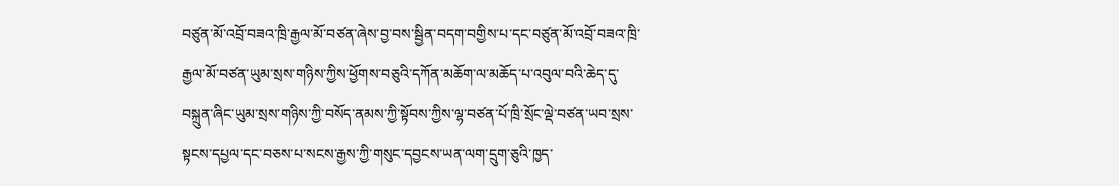བཙུན་མོ་འབྲོ་བཟའ་ཁྲི་རྒྱལ་མོ་བཙན་ཞེས་བྱ་བས་སྦྱིན་བདག་བགྱིས་པ་དང་བཙུན་མོ་འབྲོ་བཟའ་ཁྲི་རྒྱལ་མོ་བཙན་ཡུམ་སྲས་གཉིས་ཀྱིས་ཕྱོགས་བཅུའི་དཀོན་མཆོག་ལ་མཆོད་པ་འབུལ་བའི་ཆེད་དུ་བསྐྲུན་ཞིང་ཡུམ་སྲས་གཉིས་ཀྱི་བསོད་ནམས་ཀྱི་སྟོབས་ཀྱིས་ལྷ་བཙན་པོ་ཁྲི་སྲོང་ལྡེ་བཙན་ཡབ་སྲས་སྟངས་དཔྱལ་དང་བཅས་པ་སངས་རྒྱས་ཀྱི་གསུང་དབྱངས་ཡན་ལག་དྲུག་ཅུའི་ཁྱད་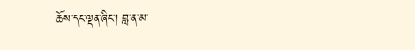ཆོས་དང་ལྡན་ཞིང་། བླ་ན་མ་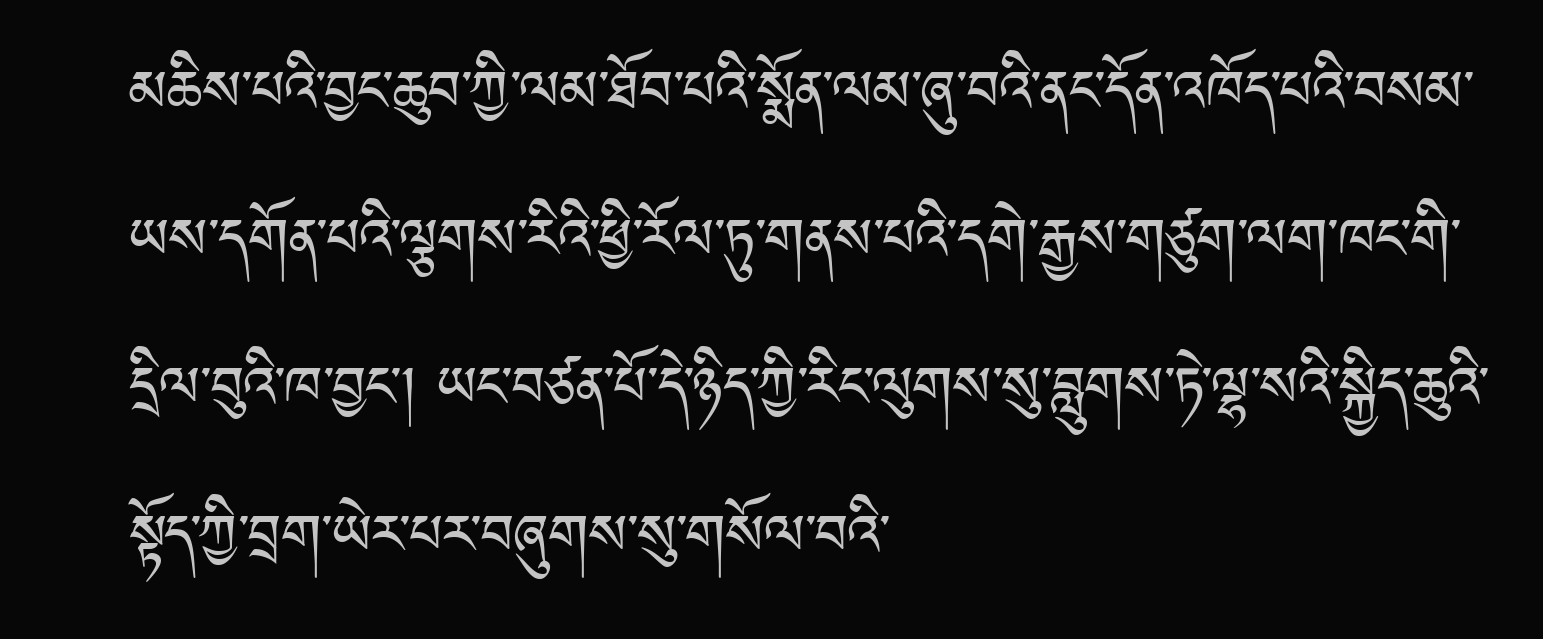མཆིས་པའི་བྱང་ཆུབ་ཀྱི་ལམ་ཐོབ་པའི་སྨོན་ལམ་ཞུ་བའི་ནང་དོན་འཁོད་པའི་བསམ་ཡས་དགོན་པའི་ལྕགས་རིའི་ཕྱི་རོལ་ཏུ་གནས་པའི་དགེ་རྒྱས་གཙུག་ལག་ཁང་གི་དྲིལ་བུའི་ཁ་བྱང་། ཡང་བཙན་པོ་དེ་ཉིད་ཀྱི་རིང་ལུགས་སུ་བླུགས་ཏེ་ལྷ་སའི་སྐྱིད་ཆུའི་སྟོད་ཀྱི་བྲག་ཡེར་པར་བཞུགས་སུ་གསོལ་བའི་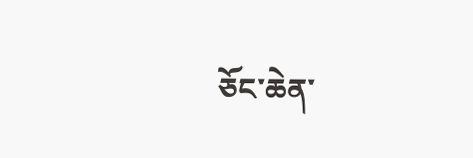ཅོང་ཆེན་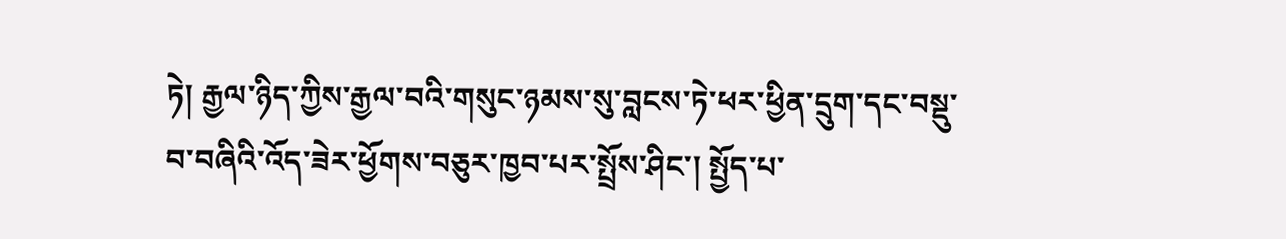ཏེ། རྒྱལ་ཉིད་ཀྱིས་རྒྱལ་བའི་གསུང་ཉམས་སུ་བླངས་ཏེ་ཕར་ཕྱིན་དྲུག་དང་བསྡུ་བ་བཞིའི་འོད་ཟེར་ཕྱོགས་བཅུར་ཁྱབ་པར་སྤྲོས་ཤིང་། སྤྱོད་པ་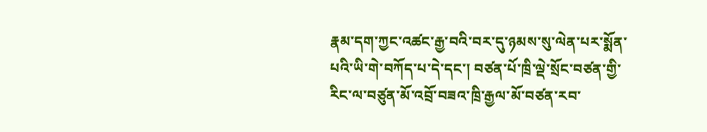རྣམ་དག་ཀྱང་འཚང་རྒྱ་བའི་བར་དུ་ཉམས་སུ་ལེན་པར་སྨོན་པའི་ཡི་གེ་བཀོད་པ་དེ་དང་། བཙན་པོ་ཁྲི་ལྡེ་སྲོང་བཙན་གྱི་རིང་ལ་བཙུན་མོ་འབྲོ་བཟའ་ཁྲི་རྒྱལ་མོ་བཙན་རབ་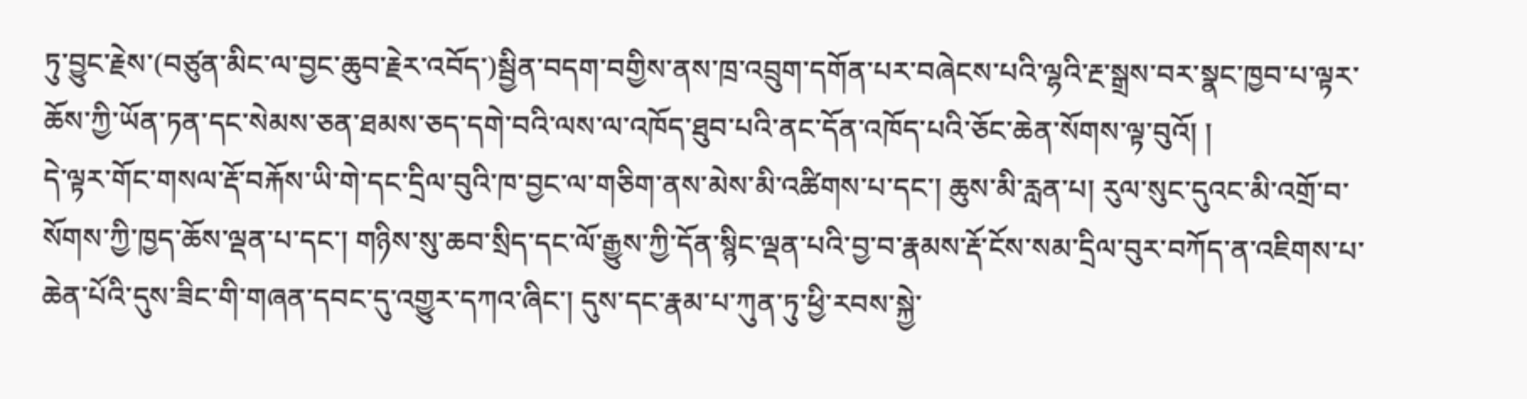ཏུ་བྱུང་རྗེས་(བཙུན་མིང་ལ་བྱང་ཆུབ་རྗེར་འབོད་)སྦྱིན་བདག་བགྱིས་ནས་ཁྲ་འབྲུག་དགོན་པར་བཞེངས་པའི་ལྷའི་རྔ་སྒྲས་བར་སྣང་ཁྱབ་པ་ལྟར་ཆོས་ཀྱི་ཡོན་ཏན་དང་སེམས་ཅན་ཐམས་ཅད་དགེ་བའི་ལས་ལ་འཁོད་ཐུབ་པའི་ནང་དོན་འཁོད་པའི་ཅོང་ཆེན་སོགས་ལྟ་བུའོ། །
དེ་ལྟར་གོང་གསལ་རྡོ་བརྐོས་ཡི་གེ་དང་དྲིལ་བུའི་ཁ་བྱང་ལ་གཅིག་ནས་མེས་མི་འཚིགས་པ་དང་། ཆུས་མི་རླན་པ། རུལ་སུང་དུའང་མི་འགྲོ་བ་སོགས་ཀྱི་ཁྱད་ཆོས་ལྡན་པ་དང་། གཉིས་སུ་ཆབ་སྲིད་དང་ལོ་རྒྱུས་ཀྱི་དོན་སྙིང་ལྡན་པའི་བྱ་བ་རྣམས་རྡོ་ངོས་སམ་དྲིལ་བུར་བཀོད་ན་འཇིགས་པ་ཆེན་པོའི་དུས་ཟིང་གི་གཞན་དབང་དུ་འགྱུར་དཀའ་ཞིང་། དུས་དང་རྣམ་པ་ཀུན་ཏུ་ཕྱི་རབས་སྐྱེ་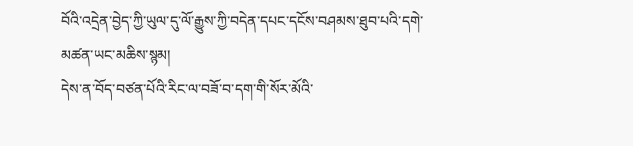བོའི་འདྲེན་བྱེད་ཀྱི་ཡུལ་དུ་ལོ་རྒྱུས་ཀྱི་བདེན་དཔང་དངོས་བཤམས་ཐུབ་པའི་དགེ་མཚན་ཡང་མཆིས་སྙམ།
དེས་ན་བོད་བཙན་པོའི་རིང་ལ་བཟོ་བ་དག་གི་སོར་མོའི་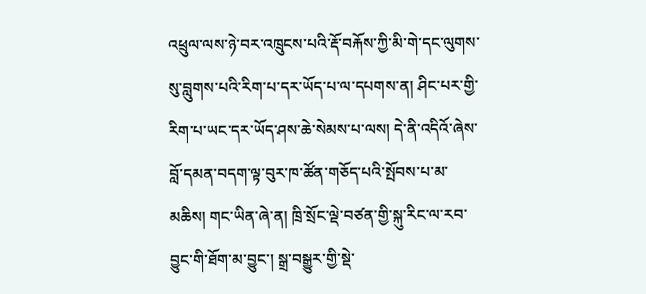འཕྲུལ་ལས་ཉེ་བར་འཁྲུངས་པའི་རྡོ་བརྐོས་ཀྱི་མི་གེ་དང་ལུགས་སུ་བླུགས་པའི་རིག་པ་དར་ཡོད་པ་ལ་དཔགས་ན། ཤིང་པར་གྱི་རིག་པ་ཡང་དར་ཡོད་ཤས་ཆེ་སེམས་པ་ལས། དེ་ནི་འདིའོ་ཞེས་བློ་དམན་བདག་ལྟ་བུར་ཁ་ཚོན་གཅོད་པའི་སྤོབས་པ་མ་མཆིས། གང་ཡིན་ཞེ་ན། ཁྲི་སྲོང་ལྡེ་བཙན་གྱི་སྐུ་རིང་ལ་རབ་བྱུང་གི་ཐོག་མ་བྱུང་། སྒྲ་བསྒྱུར་གྱི་སྡེ་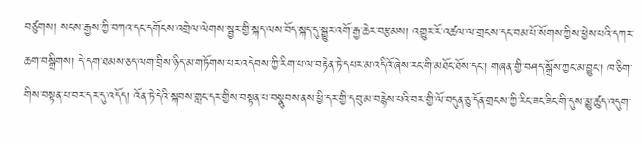བཙུགས། སངས་རྒྱས་ཀྱི་བཀའ་དང་དགོངས་འགྲེལ་ལེགས་སྦྱར་གྱི་སྐད་ལས་བོད་སྐད་དུ་སྒྱུར་འགོ་རྒྱ་ཆེར་བརྩམས། འགྱུར་རོ་འཚལ་ལ་གྲངས་དང་བམ་པོ་སོགས་ཀྱིས་ཕྱེས་པའི་དཀར་ཆག་བསྒྲིགས། དེ་དག་ཐམས་ཅད་ལག་བྲིས་ཉིད་མ་གཏོགས་པར་འདེབས་ཀྱི་རིག་པ་ལ་བརྟེན་ཏེ་དཔར་མ་འདིའོ་ཞེས་རང་གི་མཐོང་ཐོས་དང་། གཞན་གྱི་བཤད་སྒྲོས་ཀྱང་མ་བྱུང་། ཁ་ཅིག་གིས་བསྟན་པ་བར་དར་དུ་འདོད། འོན་ཏེ་དེའི་སྐབས་གླང་དར་གྱིས་བསྟན་པ་བསྣུབས་ནས་ཕྱི་དར་གྱི་དབུ་མ་བརྙེས་པའི་བར་གྱི་ལོ་བདུན་ཅུ་དོན་གྲངས་ཀྱི་རིང་ཟང་ཟིང་གི་དུས་མྱུ་ཚུད་འདུག་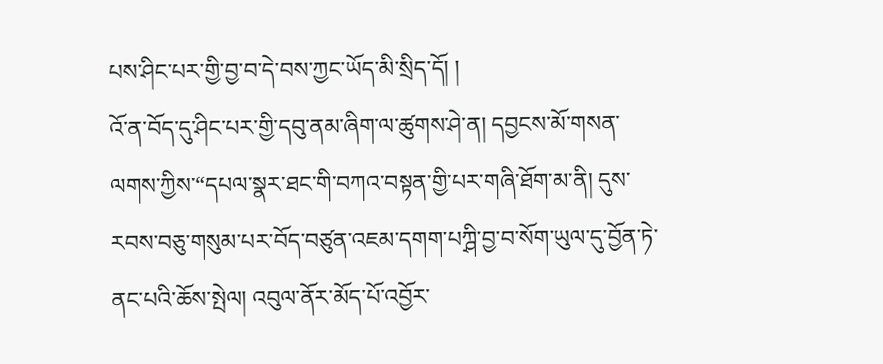པས་ཤིང་པར་གྱི་བྱ་བ་དེ་བས་ཀྱང་ཡོད་མི་སྲིད་དོ། །
འོ་ན་བོད་དུ་ཤིང་པར་གྱི་དབུ་ནམ་ཞིག་ལ་ཚུགས་ཤེ་ན། དབྱངས་མོ་གསན་ལགས་ཀྱིས་“དཔལ་སྣར་ཐང་གི་བཀའ་བསྟན་གྱི་པར་གཞི་ཐོག་མ་ནི། དུས་རབས་བཅུ་གསུམ་པར་བོད་བཙུན་འཇམ་དགག་པཀྴི་བྱ་བ་སོག་ཡུལ་དུ་བྱོན་ཏེ་ནང་པའི་ཆོས་སྤེལ། འབུལ་ནོར་མོད་པོ་འབྱོར་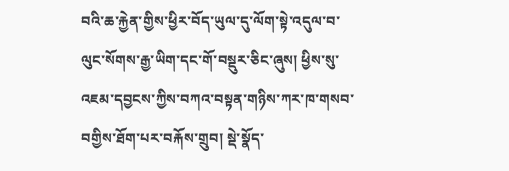བའི་ཆ་རྐྱེན་གྱིས་ཕྱིར་བོད་ཡུལ་དུ་ལོག་སྟེ་འདུལ་བ་ལུང་སོགས་རྒྱ་ཡིག་དང་གོ་བསྡུར་ཅིང་ཞུས། ཕྱིས་སུ་འཇམ་དབྱངས་ཀྱིས་བཀའ་བསྟན་གཉིས་ཀར་ཁ་གསབ་བགྱིས་ཐོག་པར་བརྐོས་གྲུབ། སྡེ་སྣོད་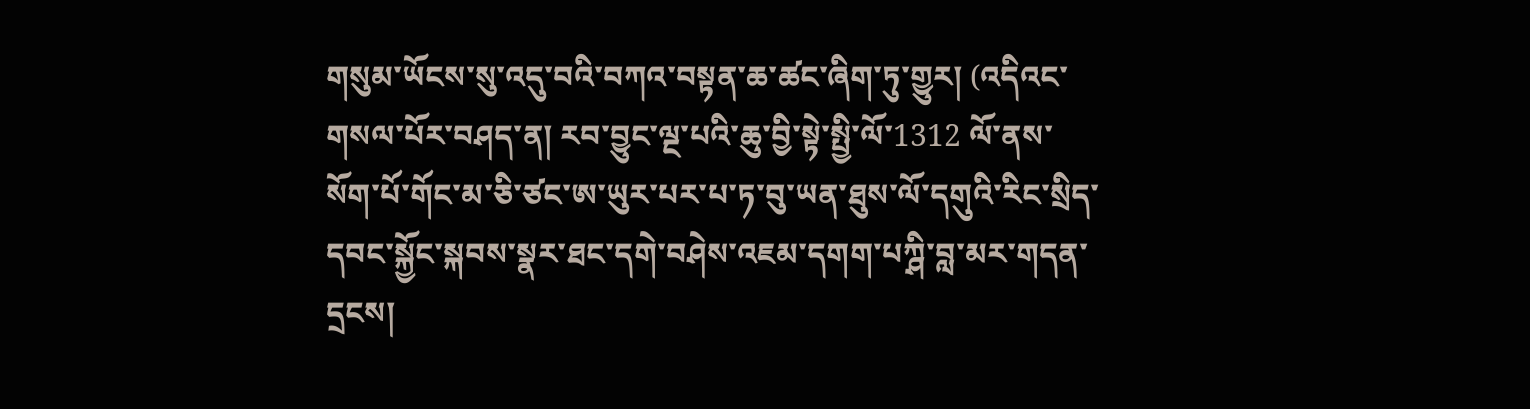གསུམ་ཡོངས་སུ་འདུ་བའི་བཀའ་བསྟན་ཆ་ཚང་ཞིག་ཏུ་གྱུར། (འདིའང་གསལ་པོར་བཤད་ན། རབ་བྱུང་ལྔ་པའི་ཆུ་བྱི་སྟེ་སྤྱི་ལོ་1312 ལོ་ནས་སོག་པོ་གོང་མ་ཅི་ཙང་ཨ་ཡུར་པར་པ་ཏ་བུ་ཡན་ཐུས་ལོ་དགུའི་རིང་སྲིད་དབང་སྐྱོང་སྐབས་སྣར་ཐང་དགེ་བཤེས་འཇམ་དགག་པཀྴི་བླ་མར་གདན་དྲངས།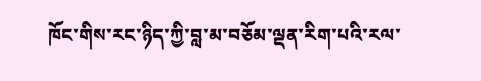ཁོང་གིས་རང་ཉིད་ཀྱི་བླ་མ་བཅོམ་ལྡན་རིག་པའི་རལ་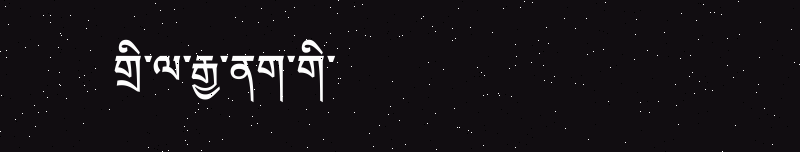གྲི་ལ་རྒྱ་ནག་གི་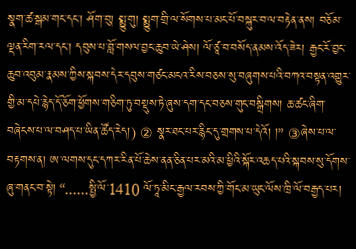སྣག་ཚ་སྒམ་གང་དང་། ཤོག་བུ། སྨྱུ་གུ། སྨྱུག་གྲི་ལ་སོགས་པ་མང་པོ་བསྐུར་བ་ལ་བརྟེན་ནས། བཅོམ་ལྡན་རིག་རལ་དང་། དབུས་པ་བློ་གསལ་བྱང་ཆུབ་ཡེ་ཤེས། ལོ་ཙཱ་བ་བསོད་ནམས་འོད་ཟེར། རྒྱང་རོ་བྱང་ཆུབ་འབུམ་རྣམས་ཀྱིས་སྐབས་དེར་དབུས་གཙང་མངའ་རིས་བཅས་སུ་བཞུགས་པའི་བཀའ་བསྟན་འགྱུར་གྱི་མ་དཔེ་རྙེད་དོ་ཅོག་ཕྱོགས་གཅིག་ཏུ་བསྡུས་ཏེ་ཞུས་དག་དང་བཅས་གུང་བསྒྲིགས། ཆ་ཚང་ཞིག་བཞེངས་པ་ལ་བཤད་པ་ཡིན་ཚོད་རེད།) ② སྣར་ཐང་པར་རྙིང་དུ་གྲགས་པ་དེའོ། །” ③ཞེས་པ་ལ་བརྟགས་ན། ཨ་ལགས་དུང་དཀར་རིན་པོ་ཆེས་ནན་ཅིན་པར་མའི་མ་ཕྱིའི་སྐོར་འཆད་པའི་སྐབས་སུ་དོགས་ཞུ་གནང་བ་སྟེ། “......སྤྱི་ལོ་1410 ལོ་ཏཱ་མིང་རྒྱལ་རབས་ཀྱི་གོང་མ་ཡུང་ལོས་ཁྲི་ལོ་བརྒྱད་པར།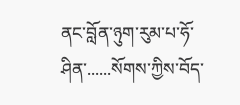ནང་བློན་ཉུག་རུམ་པ་ཧོ་ཤིན་......སོགས་ཀྱིས་བོད་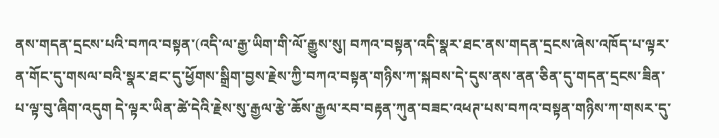ནས་གདན་དྲངས་པའི་བཀའ་བསྟན་(འདི་ལ་རྒྱ་ཡིག་གི་ལོ་རྒྱུས་སུ། བཀའ་བསྟན་འདི་སྣར་ཐང་ནས་གདན་དྲངས་ཞེས་འཁོད་པ་ལྟར་ན་གོང་དུ་གསལ་བའི་སྣར་ཐང་དུ་ཕྱོགས་སྒྲིག་བྱས་རྗེས་ཀྱི་བཀའ་བསྟན་གཉིས་ཀ་སྐབས་དེ་དུས་ནས་ནན་ཅིན་དུ་གདན་དྲངས་ཟིན་པ་ལྟ་བུ་ཞིག་འདུག དེ་ལྟར་ཡིན་ཚེ་དེའི་རྗེས་སུ་རྒྱལ་རྩེ་ཆོས་རྒྱལ་རབ་བརྟན་ཀུན་བཟང་འཕཊ་པས་བཀའ་བསྟན་གཉིས་ཀ་གསར་དུ་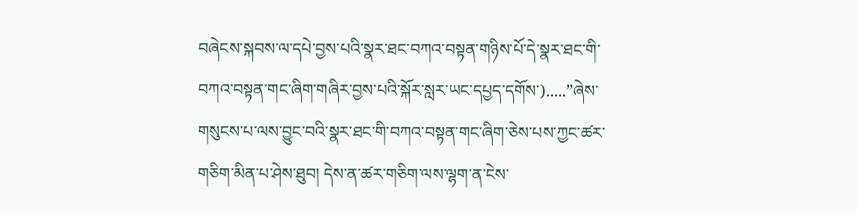བཞེངས་སྐབས་ལ་དཔེ་བྱས་པའི་སྣར་ཐང་བཀའ་བསྟན་གཉིས་པོ་དེ་སྣར་ཐང་གི་བཀའ་བསྟན་གང་ཞིག་གཞིར་བྱས་པའི་སྐོར་སླར་ཡང་དཔྱད་དགོས་).....”ཞེས་གསུངས་པ་ལས་བྱུང་བའི་སྣར་ཐང་གི་བཀའ་བསྟན་གང་ཞིག་ཅེས་པས་ཀྱང་ཚར་གཅིག་མིན་པ་ཤེས་ཐུབ། དེས་ན་ཚར་གཅིག་ལས་ལྷག་ན་ངེས་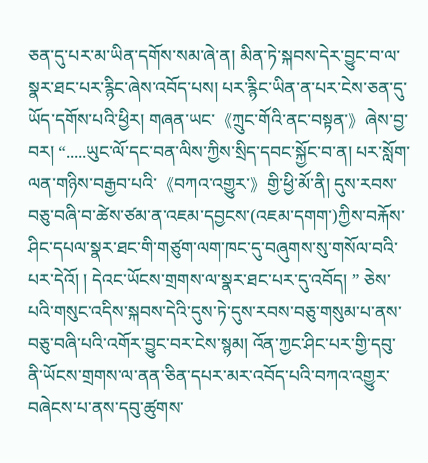ཅན་དུ་པར་མ་ཡིན་དགོས་སམ་ཞེ་ན། མིན་ཏེ་སྐབས་དེར་བྱུང་བ་ལ་སྣར་ཐང་པར་རྙིང་ཞེས་འབོད་པས། པར་རྙིང་ཡིན་ན་པར་ངེས་ཅན་དུ་ཡོད་དགོས་པའི་ཕྱིར། གཞན་ཡང་《ཀྲུང་གོའི་ནང་བསྟན་》ཞེས་བྱ་བར། “.....ཡུང་ལོ་དང་བན་ལིས་ཀྱིས་སྲིད་དབང་སྐྱོང་བ་ན། པར་སློག་ལན་གཉིས་བརྒྱབ་པའི་《བཀའ་འགྱུར་》གྱི་ཕྱི་མོ་ནི། དུས་རབས་བཅུ་བཞི་བ་ཚེས་ཙམ་ན་འཇམ་དབྱངས་(འཇམ་དགག་)ཀྱིས་བརྐོས་ཤིང་དཔལ་སྣར་ཐང་གི་གཙུག་ལག་ཁང་དུ་བཞུགས་སུ་གསོལ་བའི་པར་དེའོ། ། དེའང་ཡོངས་གྲགས་ལ་སྣར་ཐང་པར་དུ་འབོད། ” ཅེས་པའི་གསུང་འདིས་སྐབས་དེའི་དུས་ཏེ་དུས་རབས་བཅུ་གསུམ་པ་ནས་བཅུ་བཞི་པའི་འགོར་བྱུང་བར་ངེས་སྙམ། འོན་ཀྱང་ཤིང་པར་གྱི་དབུ་ནི་ཡོངས་གྲགས་ལ་ནན་ཅིན་དཔར་མར་འབོད་པའི་བཀའ་འགྱུར་བཞེངས་པ་ནས་དབུ་ཚུགས་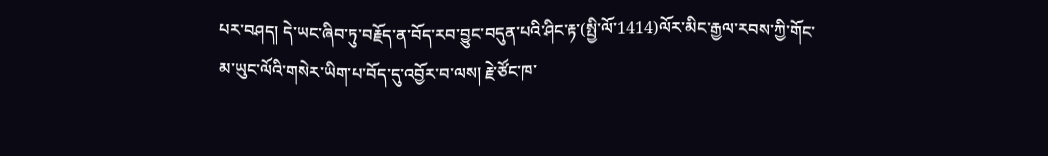པར་བཤད། དེ་ཡང་ཞིབ་ཏུ་བརྗོད་ན་བོད་རབ་བྱུང་བདུན་པའི་ཤིང་རྟ་(སྤྱི་ལོ་1414)ལོར་མིང་རྒྱལ་རབས་ཀྱི་གོང་མ་ཡུང་ལོའི་གསེར་ཡིག་པ་བོད་དུ་འབྱོར་བ་ལས། རྗེ་ཙོང་ཁ་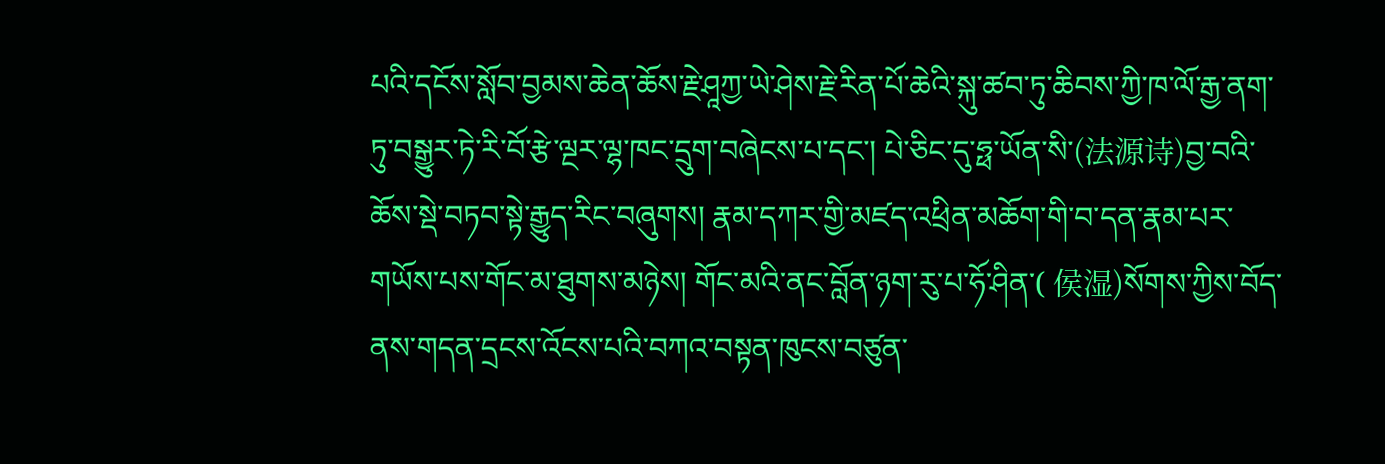པའི་དངོས་སློབ་བྱམས་ཆེན་ཆོས་རྗེ་ཤཱཀྱ་ཡེ་ཤེས་རྗེ་རིན་པོ་ཆེའི་སྐུ་ཚབ་ཏུ་ཆིབས་ཀྱི་ཁ་ལོ་རྒྱ་ནག་ཏུ་བསྒྱུར་ཏེ་རི་བོ་རྩེ་ལྔར་ལྷ་ཁང་དྲུག་བཞེངས་པ་དང་། པེ་ཅིང་དུ་ཧྥ་ཡོན་སི་(法源诗)བྱ་བའི་ཆོས་སྡེ་བཏབ་སྟེ་རྒྱུད་རིང་བཞུགས། རྣམ་དཀར་གྱི་མཛད་འཕྲིན་མཆོག་གི་བ་དན་རྣམ་པར་གཡོས་པས་གོང་མ་ཐུགས་མཉེས། གོང་མའི་ནང་བློན་ཉག་རུ་པ་ཧོ་ཤིན་( 侯湿)སོགས་ཀྱིས་བོད་ནས་གདན་དྲངས་འོངས་པའི་བཀའ་བསྟན་ཁུངས་བཙུན་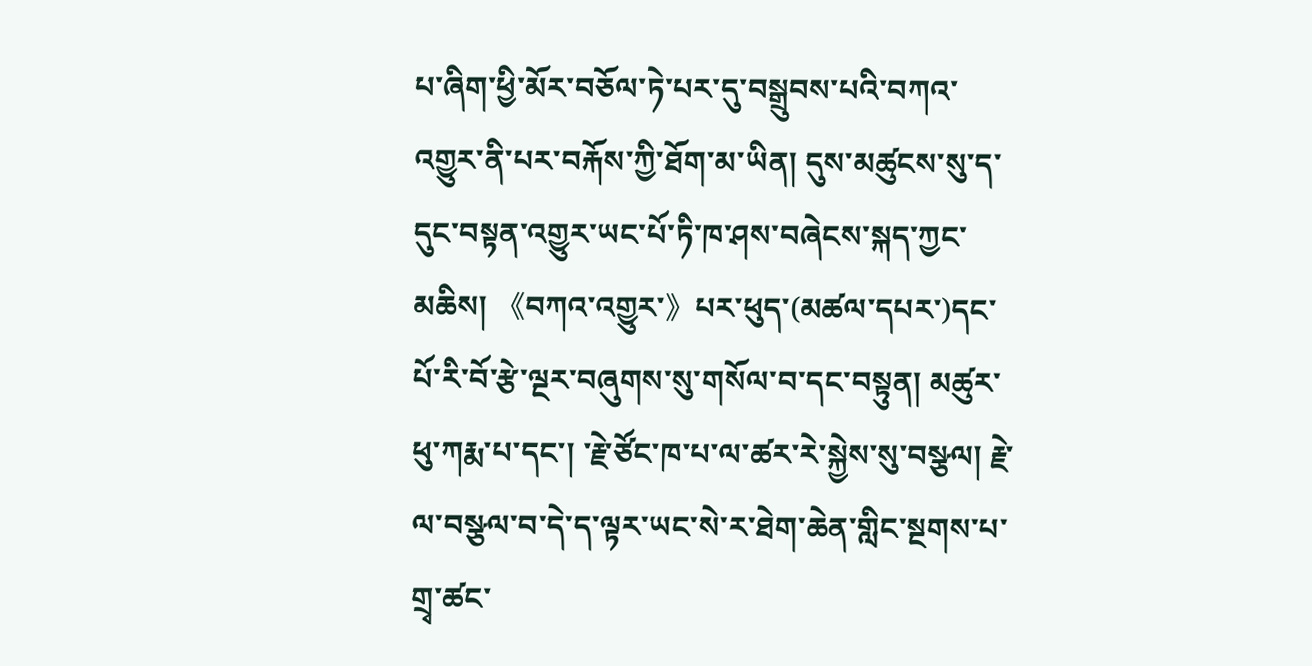པ་ཞིག་ཕྱི་མོར་བཅོལ་ཏེ་པར་དུ་བསྒྲུབས་པའི་བཀའ་འགྱུར་ནི་པར་བརྐོས་ཀྱི་ཐོག་མ་ཡིན། དུས་མཚུངས་སུ་ད་དུང་བསྟན་འགྱུར་ཡང་པོ་ཏི་ཁ་ཤས་བཞེངས་སྐད་ཀྱང་མཆིས། 《བཀའ་འགྱུར་》པར་ཕུད་(མཚལ་དཔར་)དང་པོ་རི་བོ་རྩེ་ལྔར་བཞུགས་སུ་གསོལ་བ་དང་བསྟུན། མཚུར་ཕུ་ཀརྨ་པ་དང་། ་རྗེ་ཙོང་ཁ་པ་ལ་ཚར་རེ་སྐྱེས་སུ་བསྩལ། རྗེ་ལ་བསྩལ་བ་དེ་ད་ལྟར་ཡང་སེ་ར་ཐེག་ཆེན་གླིང་སྔགས་པ་གྲྭ་ཚང་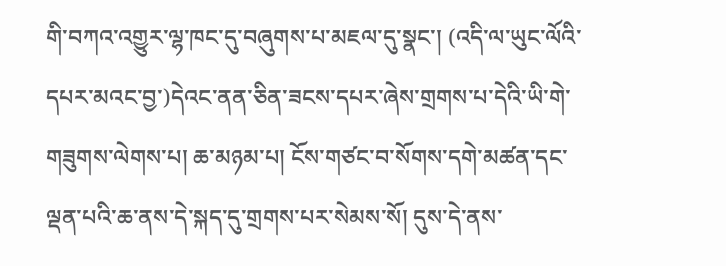གི་བཀའ་འགྱུར་ལྷ་ཁང་དུ་བཞུགས་པ་མཇལ་དུ་སྣང་། (འདི་ལ་ཡུང་ལོའི་དཔར་མའང་བྱ་)དེའང་ནན་ཅིན་ཟངས་དཔར་ཞེས་གྲགས་པ་དེའི་ཡི་གེ་གཟུགས་ལེགས་པ། ཆ་མཉམ་པ། ངོས་གཙང་བ་སོགས་དགེ་མཚན་དང་ལྡན་པའི་ཆ་ནས་དེ་སྐད་དུ་གྲགས་པར་སེམས་སོ། དུས་དེ་ནས་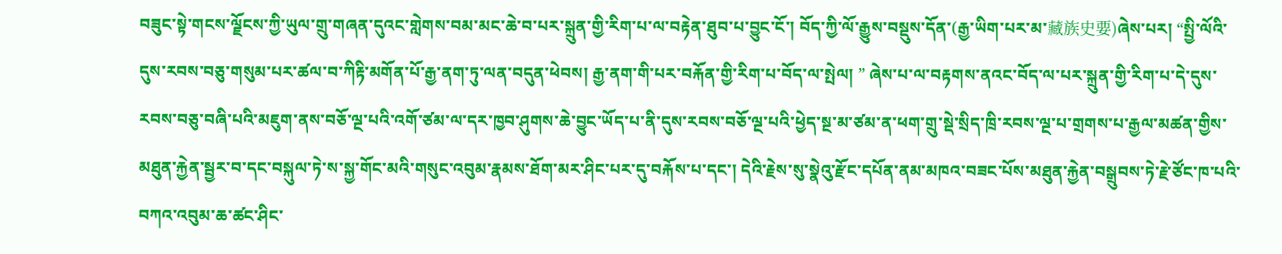བཟུང་སྟེ་གངས་ལྗོངས་ཀྱི་ཡུལ་གྲུ་གཞན་དུའང་གླེགས་བམ་མང་ཆེ་བ་པར་སྐྲུན་གྱི་རིག་པ་ལ་བརྟེན་ཐུབ་པ་བྱུང་ངོ་། བོད་ཀྱི་ལོ་རྒྱུས་བསྡུས་དོན་(རྒྱ་ཡིག་པར་མ་藏族史要)ཞེས་པར། “སྤྱི་ལོའི་དུས་རབས་བཅུ་གསུམ་པར་ཚལ་བ་ཀིརྟི་མགོན་པོ་རྒྱ་ནག་ཏུ་ལན་བདུན་ཕེབས། རྒྱ་ནག་གི་པར་བརྐོན་གྱི་རིག་པ་བོད་ལ་སྤེལ། ” ཞེས་པ་ལ་བརྟགས་ནའང་བོད་ལ་པར་སྐྲུན་གྱི་རིག་པ་དེ་དུས་རབས་བཅུ་བཞི་པའི་མཇུག་ནས་བཅོ་ལྔ་པའི་འགོ་ཙམ་ལ་དར་ཁྱབ་ཤུགས་ཆེ་བྱུང་ཡོད་པ་ནི་དུས་རབས་བཅོ་ལྔ་པའི་ཕྱེད་སྔ་མ་ཙམ་ན་ཕག་གྲུ་སྡེ་སྲིད་ཁྲི་རབས་ལྔ་པ་གྲགས་པ་རྒྱལ་མཚན་གྱིས་མཐུན་རྐྱེན་སྦྱར་བ་དང་བསྐུལ་ཏེ་ས་སྐྱ་གོང་མའི་གསུང་འབུམ་རྣམས་ཐོག་མར་ཤིང་པར་དུ་བརྐོས་པ་དང་། དེའི་རྗེས་སུ་སྣེའུ་རྫོང་དཔོན་ནམ་མཁའ་བཟང་པོས་མཐུན་རྐྱེན་བསྒྲུབས་ཏེ་རྗེ་ཙོང་ཁ་པའི་བཀའ་འབུམ་ཆ་ཚང་ཤིང་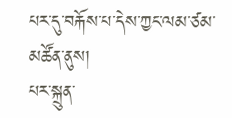པར་དུ་བརྐོས་པ་དེས་ཀྱང་ལམ་ཙམ་མཚོན་ནུས།
པར་སྐྲུན་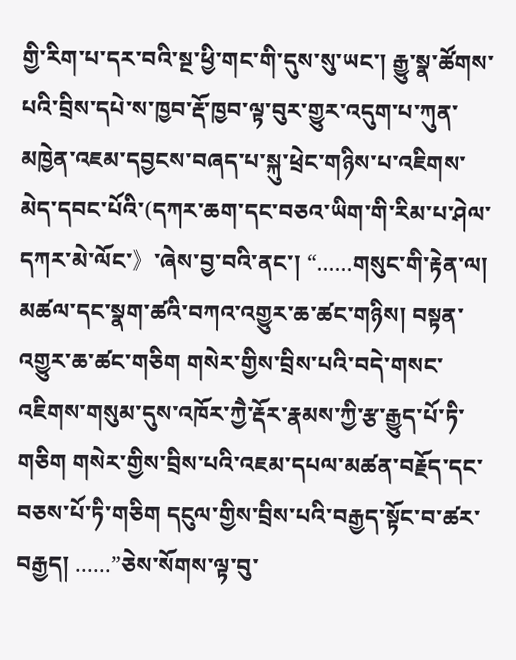གྱི་རིག་པ་དར་བའི་སྔ་ཕྱི་གང་གི་དུས་སུ་ཡང་། རྒྱུ་སྣ་ཚོགས་པའི་བྲིས་དཔེ་ས་ཁྱབ་རྡོ་ཁྱབ་ལྟ་བུར་གྱུར་འདུག་པ་ཀུན་མཁྱེན་འཇམ་དབྱངས་བཞད་པ་སྐུ་ཕྲེང་གཉིས་པ་འཇིགས་མེད་དབང་པོའི་(དཀར་ཆག་དང་བཅའ་ཡིག་གི་རིམ་པ་ཤེལ་དཀར་མེ་ལོང་》་ཞེས་བྱ་བའི་ནང་། “......གསུང་གི་རྟེན་ལ། མཚལ་དང་སྣག་ཚའི་བཀའ་འགྱུར་ཆ་ཚང་གཉིས། བསྟན་འགྱུར་ཆ་ཚང་གཅིག གསེར་གྱིས་བྲིས་པའི་བདེ་གསང་འཇིགས་གསུམ་དུས་འཁོར་ཀྱཻ་རྡོར་རྣམས་ཀྱི་རྩ་རྒྱུད་པོ་ཏི་གཅིག གསེར་གྱིས་བྲིས་པའི་འཇམ་དཔལ་མཚན་བརྗོད་དང་བཅས་པོ་ཏི་གཅིག དངུལ་གྱིས་བྲིས་པའི་བརྒྱད་སྟོང་བ་ཚར་བརྒྱད། ......”ཅེས་སོགས་ལྟ་བུ་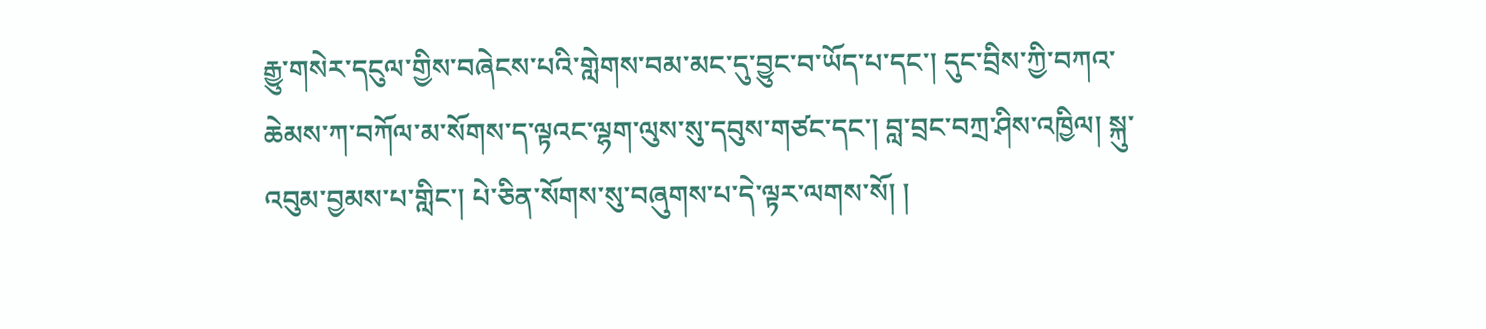རྒྱུ་གསེར་དངུལ་གྱིས་བཞེངས་པའི་གླེགས་བམ་མང་དུ་བྱུང་བ་ཡོད་པ་དང་། དུང་བྲིས་ཀྱི་བཀའ་ཆེམས་ཀ་བཀོལ་མ་སོགས་ད་ལྟའང་ལྷག་ལུས་སུ་དབུས་གཙང་དང་། བླ་བྲང་བཀྲ་ཤིས་འཁྱིལ། སྐུ་འབུམ་བྱམས་པ་གླིང་། པེ་ཅིན་སོགས་སུ་བཞུགས་པ་དེ་ལྟར་ལགས་སོ། །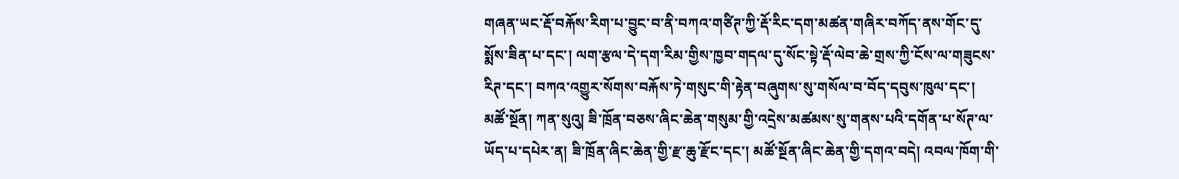གཞན་ཡང་རྡོ་བརྐོས་རིག་པ་བྱུང་བ་ནི་བཀའ་གཙིཊ་ཀྱི་རྡོ་རིང་དག་མཚན་གཞིར་བཀོད་ནས་གོང་དུ་སྨོས་ཟིན་པ་དང་། ལག་རྩལ་དེ་དག་རིམ་གྱིས་ཁྱབ་གདལ་དུ་སོང་སྟེ་རྡོ་ལེབ་ཆེ་གྲས་ཀྱི་ངོས་ལ་གཟུངས་རིཊ་དང་། བཀའ་འགྱུར་སོགས་བརྐོས་ཏེ་གསུང་གི་རྟེན་བཞུགས་སུ་གསོལ་བ་བོད་དབུས་ཁུལ་དང་། མཚོ་སྔོན། ཀན་སུའུ། ཟི་ཁྲོན་བཅས་ཞིང་ཆེན་གསུམ་གྱི་འདྲེས་མཚམས་སུ་གནས་པའི་དགོན་པ་སོཊ་ལ་ཡོད་པ་དཔེར་ན། ཟི་ཁྲོན་ཞིང་ཆེན་གྱི་རྫ་ཆུ་རྫོང་དང་། མཚོ་སྔོན་ཞིང་ཆེན་གྱི་དགའ་བདེ། འབལ་ཁོག་གི་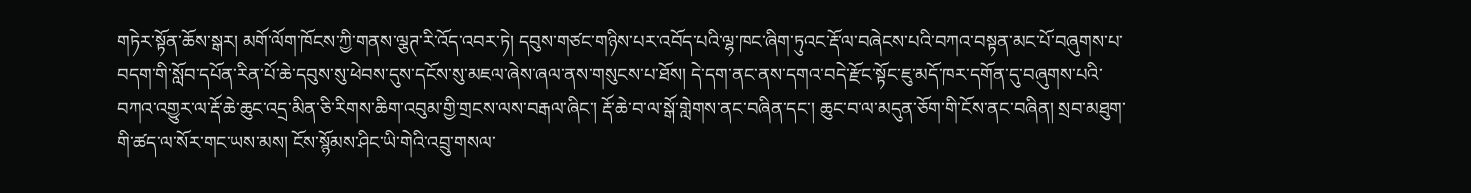གཏེར་སྟོན་ཆོས་སྒར། མགོ་ལོག་ཁོངས་ཀྱི་གནས་ལྕཊ་རི་འོད་འབར་ཏེ། དབུས་གཙང་གཉིས་པར་འབོད་པའི་ལྷ་ཁང་ཞིག་ཏུའང་རྡོ་ལ་བཞེངས་པའི་བཀའ་བསྟན་མང་པོ་བཞུགས་པ་བདག་གི་སློབ་དཔོན་རིན་པོ་ཆེ་དབུས་སུ་ཕེབས་དུས་དངོས་སུ་མཇལ་ཞེས་ཞལ་ནས་གསུངས་པ་ཐོས། དེ་དག་ནང་ནས་དགའ་བདེ་རྫོང་སྟོང་ཇུ་མདོ་ཁར་དགོན་དུ་བཞུགས་པའི་བཀའ་འགྱུར་ལ་རྡོ་ཆེ་ཆུང་འདྲ་མིན་ཅི་རིགས་ཆིག་འབུམ་གྱི་གྲངས་ལས་བརྒལ་ཞིང་། རྡོ་ཆེ་བ་ལ་སྒོ་གླེགས་ནང་བཞིན་དང་། ཆུང་བ་ལ་མདུན་ཅོག་གི་ངོས་ནང་བཞིན། སྲབ་མཐུག་གི་ཚད་ལ་སོར་གང་ཡས་མས། ངོས་སྙོམས་ཤིང་ཡི་གེའི་འབྲུ་གསལ་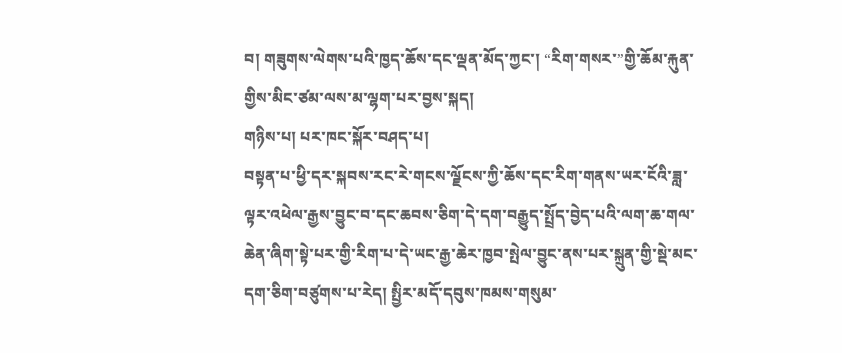བ། གཟུགས་ལེགས་པའི་ཁྱད་ཆོས་དང་ལྡན་མོད་ཀྱང་། “རིག་གསར་”གྱི་ཆོམ་རྐུན་གྱིས་མིང་ཙམ་ལས་མ་ལྷག་པར་བྱས་སྐད།
གཉིས་པ། པར་ཁང་སྐོར་བཤད་པ།
བསྟན་པ་ཕྱི་དར་སྐབས་རང་རེ་གངས་ལྗོངས་ཀྱི་ཆོས་དང་རིག་གནས་ཡར་ངོའི་ཟླ་ལྟར་འཕེལ་རྒྱས་བྱུང་བ་དང་ཆབས་ཅིག་དེ་དག་བརྒྱུད་སྤྲོད་བྱེད་པའི་ལག་ཆ་གལ་ཆེན་ཞིག་སྟེ་པར་གྱི་རིག་པ་དེ་ཡང་རྒྱ་ཆེར་ཁྱབ་སྤེལ་བྱུང་ནས་པར་སྐྲུན་གྱི་སྡེ་མང་དག་ཅིག་བཙུགས་པ་རེད། སྤྱིར་མདོ་དབུས་ཁམས་གསུམ་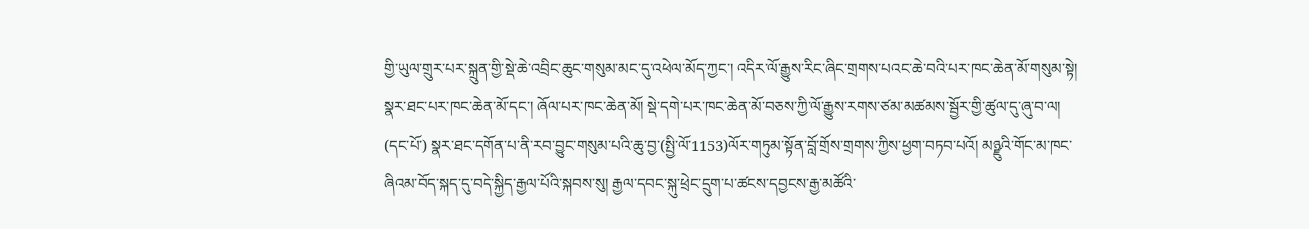གྱི་ཡུལ་གྲུར་པར་སྐྲུན་གྱི་སྡེ་ཆེ་འབྲིང་ཆུང་གསུམ་མང་དུ་འཕེལ་མོད་ཀྱང་། འདིར་ལོ་རྒྱུས་རིང་ཞིང་གྲགས་པའང་ཆེ་བའི་པར་ཁང་ཆེན་མོ་གསུམ་སྟེ། སྣར་ཐང་པར་ཁང་ཆེན་མོ་དང་། ཞོལ་པར་ཁང་ཆེན་མོ། སྡེ་དགེ་པར་ཁང་ཆེན་མོ་བཅས་ཀྱི་ལོ་རྒྱུས་རགས་ཙམ་མཚམས་སྦྱོར་གྱི་ཚུལ་དུ་ཞུ་བ་ལ།
(དང་པོ་) སྣར་ཐང་དགོན་པ་ནི་རབ་བྱུང་གསུམ་པའི་ཆུ་བྱ་(སྤྱི་ལོ་1153)ལོར་གཏུམ་སྟོན་བློ་གྲོས་གྲགས་ཀྱིས་ཕྱག་བཏབ་པའོ། མཉྫུའི་གོང་མ་ཁང་ཞིའམ་བོད་སྐད་དུ་བདེ་སྐྱིད་རྒྱལ་པོའི་སྐབས་སུ། རྒྱལ་དབང་སྐུ་ཕྲེང་དྲུག་པ་ཚངས་དབྱངས་རྒྱ་མཚོའི་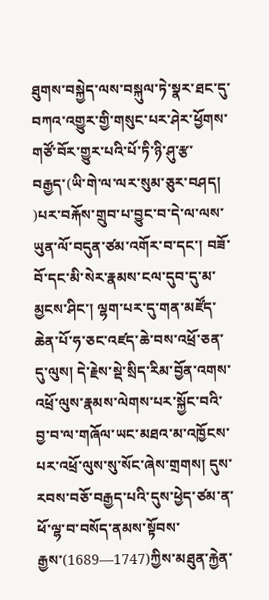ཐུགས་བསྐྱེད་ལས་བསྐུལ་ཏེ་སྣར་ཐང་དུ་བཀའ་འགྱུར་གྱི་གསུང་པར་ཤེར་ཕྱོགས་གཙོ་བོར་གྱུར་པའི་པོ་ཏི་ཉི་ཤུ་རྩ་བརྒྱད་(ཡི་གེ་ལ་ལར་སུམ་ཅུར་བཤད། )པར་བརྐོས་གྲུབ་པ་བྱུང་བ་དེ་ལ་ལས་ཡུན་ལོ་བདུན་ཙམ་འགོར་བ་དང་། བཟོ་བོ་དང་མི་སེར་རྣམས་ངལ་དུབ་དུ་མ་མྱངས་ཤིང་། ལྷག་པར་དུ་གན་མཛོད་ཆེན་པོ་ཧ་ཅང་འཛད་ཆེ་བས་འཕྲོ་ཅན་དུ་ལུས། དེ་རྗེས་སྡེ་སྲིད་རིམ་བྱོན་འགས་འཕྲོ་ལུས་རྣམས་ལེགས་པར་སྐྱོང་བའི་བྱ་བ་ལ་གཞོལ་ཡང་མཐའ་མ་འཁྱོངས་པར་འཕྲོ་ལུས་སུ་སོང་ཞེས་གྲགས། དུས་རབས་བཅོ་བརྒྱད་པའི་དུས་ཕྱེད་ཙམ་ན་ཕོ་ལྷ་བ་བསོད་ནམས་སྟོབས་རྒྱས་(1689—1747)ཀྱིས་མཐུན་རྐྱེན་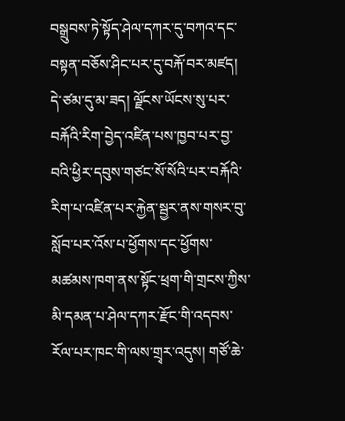བསྒྲུབས་ཏེ་སྟོད་ཤེལ་དཀར་དུ་བཀའ་དང་བསྟན་བཅོས་ཤིང་པར་དུ་བརྐོ་བར་མཛད། དེ་ཙམ་དུ་མ་ཟད། ལྗོངས་ཡོངས་སུ་པར་བརྐོའི་རིག་བྱེད་འཛིན་པས་ཁྱབ་པར་བྱ་བའི་ཕྱིར་དབུས་གཙང་སོ་སོའི་པར་བརྐོའི་རིག་པ་འཛིན་པར་རྐྱེན་སྦྱར་ནས་གསར་བུ་སློབ་པར་འོས་པ་ཕྱོགས་དང་ཕྱོགས་མཚམས་ཁག་ནས་སྟོང་ཕྲག་གི་གྲངས་ཀྱིས་མི་དམན་པ་ཤེལ་དཀར་རྫོང་གི་འདབས་རོལ་པར་ཁང་གི་ལས་གྲྭར་འདུས། གཙོ་ཆེ་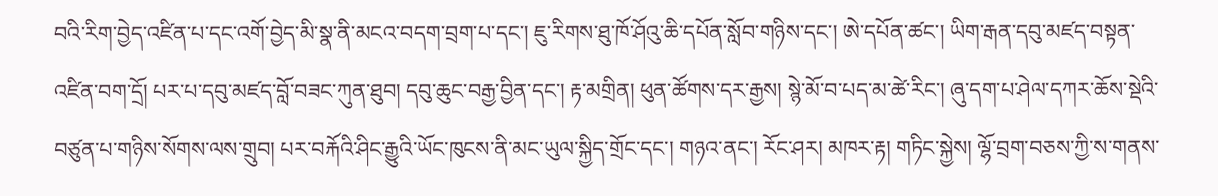བའི་རིག་བྱེད་འཛིན་པ་དང་འགོ་བྱེད་མི་སྣ་ནི་མངའ་བདག་བྲག་པ་དང་། ཇུ་རིགས་ཐུ་ཁོ་ཤོའུ་ཆི་དཔོན་སློབ་གཉིས་དང་། ཨེ་དཔོན་ཚང་། ཡིག་རྒན་དབུ་མཛད་བསྟན་འཛིན་བག་དྲོ། པར་པ་དབུ་མཛད་བློ་བཟང་ཀུན་ཐུབ། དབུ་ཆུང་བརྒྱ་བྱིན་དང་། རྟ་མགྲིན། ཕུན་ཚོགས་དར་རྒྱས། སྙེ་མོ་བ་པད་མ་ཚེ་རིང་། ཞུ་དག་པ་ཤེལ་དཀར་ཆོས་སྡེའི་བཙུན་པ་གཉིས་སོགས་ལས་གྲུབ། པར་བརྐོའི་ཤིང་རྒྱུའི་ཡོང་ཁུངས་ནི་མང་ཡུལ་སྐྱིད་གྲོང་དང་། གཉའ་ནང་། རོང་ཤར། མཁར་རྟ། གཏིང་སྐྱེས། ལྷོ་བྲག་བཅས་ཀྱི་ས་གནས་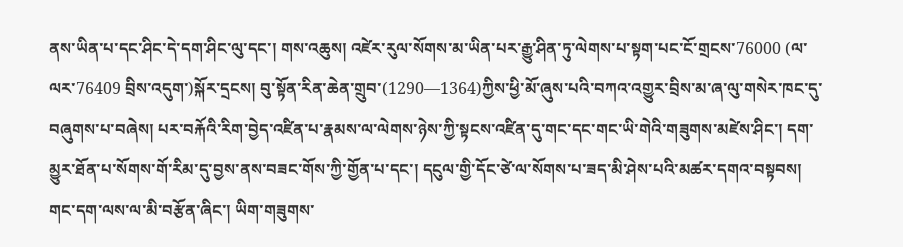ནས་ཡིན་པ་དང་ཤིང་དེ་དག་ཤིང་ལུ་དང་། གས་འཆུས། འཛེར་རུལ་སོགས་མ་ཡིན་པར་རྒྱུ་ཤིན་ཏུ་ལེགས་པ་སྟག་པང་ངོ་གྲངས་76000 (ལ་ལར་76409 བྲིས་འདུག་)སྐོར་དྲངས། བུ་སྟོན་རིན་ཆེན་གྲུབ་(1290—1364)ཀྱིས་ཕྱི་མོ་ཞུས་པའི་བཀའ་འགྱུར་བྲིས་མ་ཞ་ལུ་གསེར་ཁང་དུ་བཞུགས་པ་བཞེས། པར་བརྐོའི་རིག་བྱེད་འཛིན་པ་རྣམས་ལ་ལེགས་ཉེས་ཀྱི་སྟངས་འཛིན་དུ་གང་དང་གང་ཡི་གེའི་གཟུགས་མཛེས་ཤིང་། དག་མྱུར་ཐོན་པ་སོགས་གོ་རིམ་དུ་བྱས་ནས་བཟང་གོས་ཀྱི་གྱོན་པ་དང་། དངུལ་གྱི་དོང་ཙེ་ལ་སོགས་པ་ཟད་མི་ཤེས་པའི་མཚར་དགའ་བསྟབས། གང་དག་ལས་ལ་མི་བརྩོན་ཞིང་། ཡིག་གཟུགས་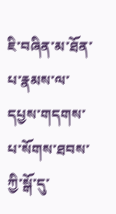ཇི་བཞིན་མ་ཐོན་པ་རྣམས་ལ་དཔྱས་གདགས་པ་སོགས་ཐབས་ཀྱི་སྒོ་དུ་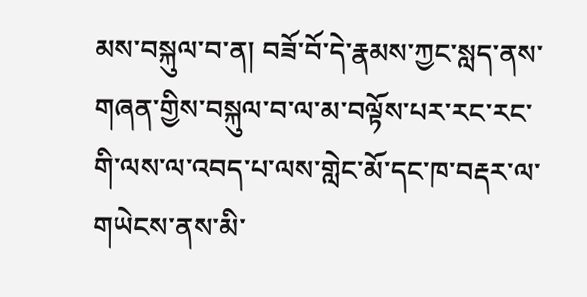མས་བསྐུལ་བ་ན། བཟོ་བོ་དེ་རྣམས་ཀྱང་སླད་ནས་གཞན་གྱིས་བསྐུལ་བ་ལ་མ་བལྟོས་པར་རང་རང་གི་ལས་ལ་འབད་པ་ལས་གླེང་མོ་དང་ཁ་བརྡར་ལ་གཡེངས་ནས་མི་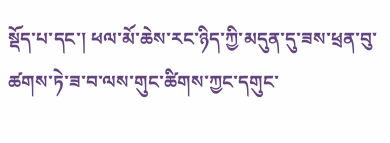སྡོད་པ་དང་། ཕལ་མོ་ཆེས་རང་ཉིད་ཀྱི་མདུན་དུ་ཟས་ཕྲན་བུ་ཚགས་ཏེ་ཟ་བ་ལས་གུང་ཚིགས་ཀྱང་དགུང་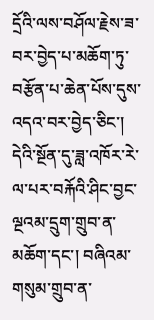དྲོའི་ལས་བཤོལ་རྗེས་ཟ་བར་བྱེད་པ་མཆོག་ཏུ་བརྩོན་པ་ཆེན་པོས་དུས་འདའ་བར་བྱེད་ཅིང་། དེའི་སྔོན་དུ་ཟླ་འཁོར་རེ་ལ་པར་བརྐོའི་ཤིང་བྱང་ལྔའམ་དྲུག་གྲུབ་ན་མཆོག་དང་། བཞིའམ་གསུམ་གྲུབ་ན་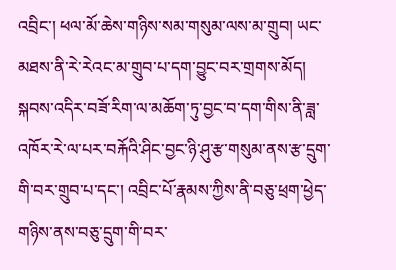འབྲིང་། ཕལ་མོ་ཆེས་གཉིས་སམ་གསུམ་ལས་མ་གྲུབ། ཡང་མཐས་ནི་རེ་རེའང་མ་གྲུབ་པ་དག་བྱུང་བར་གྲགས་མོད། སྐབས་འདིར་བཟོ་རིག་ལ་མཆོག་ཏུ་བྱང་བ་དག་གིས་ནི་ཟླ་འཁོར་རེ་ལ་པར་བརྐོའི་ཤིང་བྱང་ཉི་ཤུ་རྩ་གསུམ་ནས་རྩ་དྲུག་གི་བར་གྲུབ་པ་དང་། འབྲིང་པོ་རྣམས་ཀྱིས་ནི་བཅུ་ཕྲག་ཕྱེད་གཉིས་ནས་བཅུ་དྲུག་གི་བར་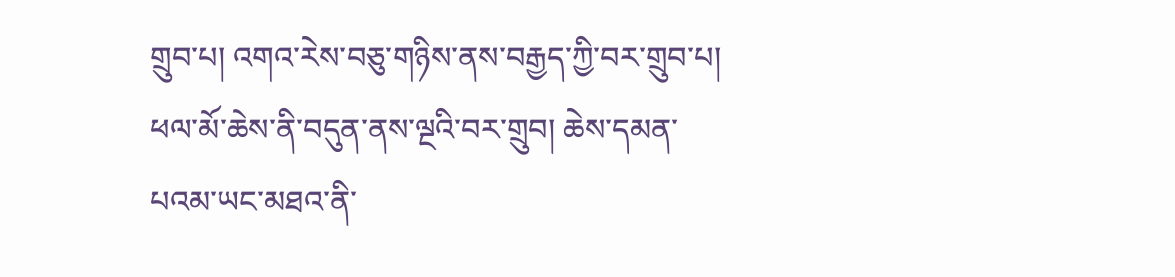གྲུབ་པ། འགའ་རེས་བཅུ་གཉིས་ནས་བརྒྱད་ཀྱི་བར་གྲུབ་པ། ཕལ་མོ་ཆེས་ནི་བདུན་ནས་ལྔའི་བར་གྲུབ། ཆེས་དམན་པའམ་ཡང་མཐའ་ནི་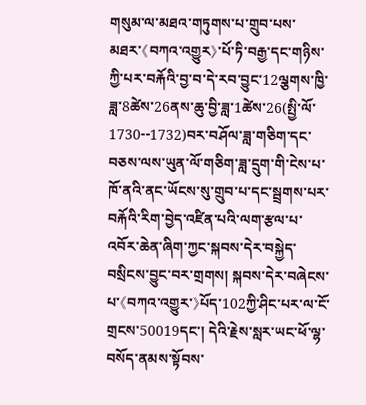གསུམ་ལ་མཐའ་གཏུགས་པ་གྲུབ་པས་མཐར་《བཀའ་འགྱུར》་པོ་ཏི་བརྒྱ་དང་གཉིས་ཀྱི་པར་བརྐོའི་བྱ་བ་དེ་རབ་བྱུང་12ལྕགས་ཁྱི་ཟླ་8ཚེས་26ནས་ཆུ་བྱི་ཟླ་1ཚེས་26(སྤྱི་ལོ་1730--1732)བར་བཤོལ་ཟླ་གཅིག་དང་བཅས་ལས་ཡུན་ལོ་གཅིག་ཟླ་དྲུག་གི་ངེས་པ་ཁོ་ནའི་ནང་ཡོངས་སུ་གྲུབ་པ་དང་སྦྲགས་པར་བརྐོའི་རིག་བྱེད་འཛིན་པའི་ལག་རྩལ་པ་འབོར་ཆེན་ཞིག་ཀྱང་སྐབས་དེར་བསྐྱེད་བསྲིངས་བྱུང་བར་གྲགས། སྐབས་དེར་བཞེངས་པ་《བཀའ་འགྱུར་》པོད་102ཀྱི་ཤིང་པར་ལ་ངོ་གྲངས་50019དང་། དེའི་རྗེས་སླར་ཡང་ཕོ་ལྷ་བསོད་ནམས་སྟོབས་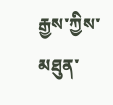རྒྱས་ཀྱིས་མཐུན་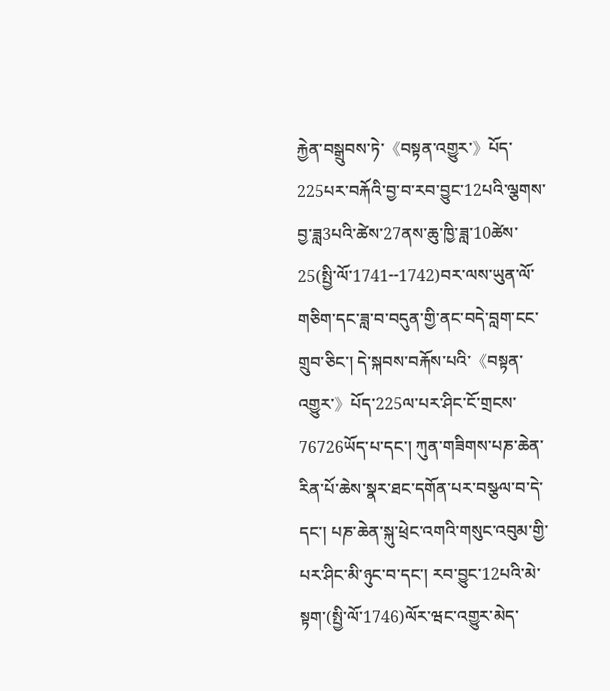རྐྱེན་བསྒྲུབས་ཏེ་《བསྟན་འགྱུར་》པོད་225པར་བརྐོའི་བྱ་བ་རབ་བྱུང་12པའི་ལྕགས་བྱ་ཟླ3པའི་ཚེས་27ནས་ཆུ་ཁྱི་ཟླ་10ཚེས་25(སྤྱི་ལོ་1741--1742)བར་ལས་ཡུན་ལོ་གཅིག་དང་ཟླ་བ་བདུན་གྱི་ནང་བདེ་བླག་ངང་གྲུབ་ཅིང་། དེ་སྐབས་བརྐོས་པའི་《བསྟན་འགྱུར་》པོད་225ལ་པར་ཤིང་ངོ་གྲངས་76726ཡོད་པ་དང་། ཀུན་གཟིགས་པཎ་ཆེན་རིན་པོ་ཆེས་སྣར་ཐང་དགོན་པར་བསྩལ་བ་དེ་དང་། པཎ་ཆེན་སྐུ་ཕྲེང་འགའི་གསུང་འབུམ་གྱི་པར་ཤིང་མི་ཉུང་བ་དང་། རབ་བྱུང་12པའི་མེ་སྟག་(སྤྱི་ལོ་1746)ལོར་ཝང་འགྱུར་མེད་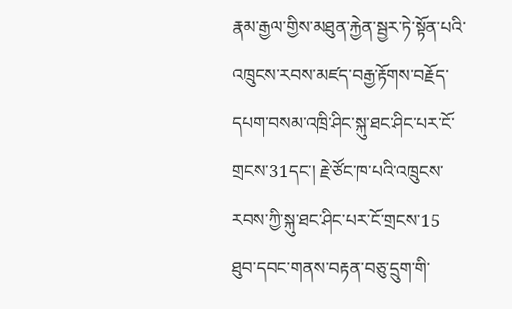རྣམ་རྒྱལ་གྱིས་མཐུན་རྐྱེན་སྦྱར་ཏེ་སྟོན་པའི་འཁྲུངས་རབས་མཛད་བརྒྱ་རྟོགས་བརྗོད་དཔག་བསམ་འཁྲི་ཤིང་སྐུ་ཐང་ཤིང་པར་ངོ་གྲངས་31དང་། རྗེ་ཙོང་ཁ་པའི་འཁྲུངས་རབས་ཀྱི་སྐུ་ཐང་ཤིང་པར་ངོ་གྲངས་15 ཐུབ་དབང་གནས་བརྟན་བཅུ་དྲུག་གི་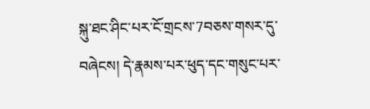སྐུ་ཐང་ཤིང་པར་ངོ་གྲངས་7བཅས་གསར་དུ་བཞེངས། དེ་རྣམས་པར་ཕུད་དང་གསུང་པར་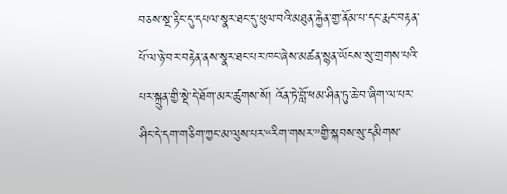བཅས་སྔ་རྟིང་དུ་དཔལ་སྣར་ཐང་དུ་ཕུལ་བའི་མཐུན་རྐྱེན་གྱ་ནོམ་པ་དང་རྨང་བརྟན་པོ་ལ་ཉེ་བར་བརྟེན་ནས་སྣར་ཐང་པར་ཁང་ཞེས་མཚན་སྙན་ཡོངས་སུ་གྲགས་པའི་པར་སྐྲུན་གྱི་སྡེ་དེ་ཐོག་མར་ཚུགས་སོ། འོན་ཏེ་བློ་ཕམ་ཤིན་ཏུ་ཆེ་བ་ཞིག་ལ་པར་ཤིང་དེ་དག་གཅིག་ཀྱང་མ་ལུས་པར་“རིག་གསར་”གྱི་སྐབས་སུ་དམིགས་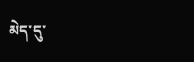མེད་དུ་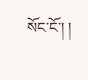སོང་ངོ་། །